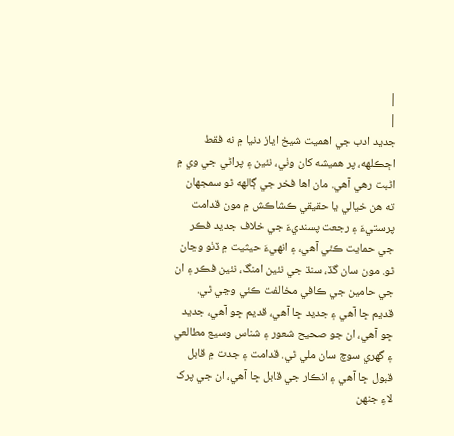|
|
جديد ادب جي اهميت شيخ اياز دنيا ۾ نه فقط اڄڪلهه، پر هميشه کان وٺي، نئين ۽ پراڻي جي وي ۾ اڻبت رهي آهي. مان اها فخر جي ڳالهه ٿو سمجھان ته هن خيالي يا حقيقي ڪشاڪش ۾ مون قدامت پرستيءَ ۽ رجعت پسنديءَ جي خلاف جديد فڪر جي حمايت ڪئي آهي، ۽ انهيءَ حيثيت ۾ ڏٺو وڃان ٿو. مون سان گڏ، سنڌ جي نئين امنگ، نئين فڪر ۽ ان جي حامين جي ڪافي مخالفت ڪئي وڃي ٿي. قديم ڇا آهي ۽ جديد ڇا آهي، قديم ڇو آهي، جديد ڇو آهي، ان جو صحيح شعور ۽ شناس وسيع مطالعي ۽ گھري سوچ سان ملي ٿي. قدامت ۽ جدت ۾ قابل قبول ڇا آهي ۽ انڪار جي قابل ڇا آهي، ان جي پرک لاءِ جنهن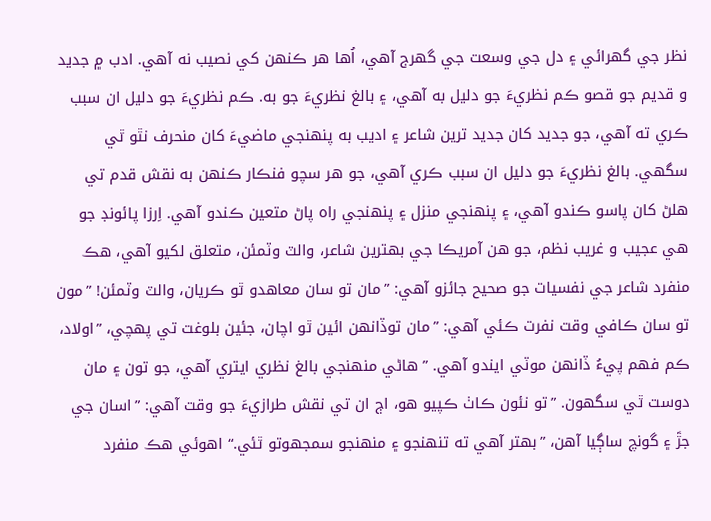نظر جي گھرائي ۽ دل جي وسعت جي گھرج آهي، اُها هر ڪنهن کي نصيب نه آهي. ادب ۾ جديد و قديم جو قصو ڪم نظريءَ جو دليل به آهي، ۽ بالغ نظريءَ جو به. ڪم نظريءَ جو دليل ان سبب ڪري ته آهي، جو جديد کان جديد ترين شاعر ۽ اديب به پنهنجي ماضيءَ کان منحرف نٿو ٿي سگھي. بالغ نظريءَ جو دليل ان سبب ڪري آهي، جو هر سچو فنڪار ڪنهن به نقش قدم تي هلڻ کان پاسو ڪندو آهي، ۽ پنهنجي منزل ۽ پنهنجي راه پاڻ متعين ڪندو آهي. اِرزا پائونڊ جو هي عجيب و غريب نظم، جو هن آمريڪا جي بهترين شاعر، والٽ وٽمئن، متعلق لکيو آهي، هڪ منفرد شاعر جي نفسيات جو صحيح جائزو آهي: ”مان تو سان معاهدو ٿو ڪريان، والٽ وٽمئن! ”مون تو سان ڪافي وقت نفرت ڪئي آهي: ”مان توڏانهن ائين ٿو اچان، جئين بلوغت تي پهچي، ”اولاد، ڪم فهم پيءُ ڏانهن موٽي ايندو آهي. ”هاڻي منهنجي بالغ نظري ايتري آهي، جو تون ۽ مان دوست ٿي سگھون. ”تو نئون ڪاٺ ڪپيو هو، اڄ ان تي نقش طرازيءَ جو وقت آهي: ”اسان جي جڙَ ۽ گونچ ساڳيا آهن، ”بهتر آهي ته تنهنجو ۽ منهنجو سمجھوتو ٿئي.“ اهوئي هڪ منفرد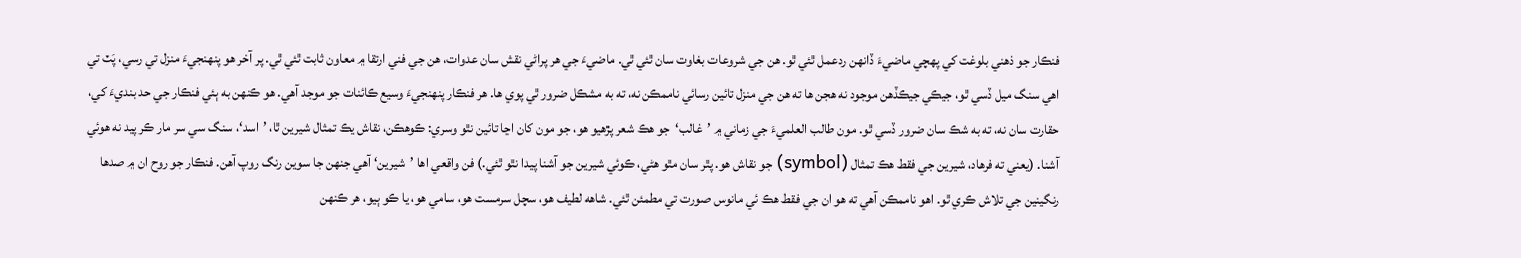فنڪار جو ذهني بلوغت کي پهچي ماضيءَ ڏانهن ردعمل ٿئي ٿو. هن جي شروعات بغاوت سان ٿئي ٿي. ماضيءَ جي هر پراڻي نقش سان عدوات، هن جي فني ارتقا ۾ معاون ثابت ٿئي ٿي. پر آخر هو پنهنجيءَ منزل تي رسي، پَٽ تي اهي سنگ ميل ڏسي ٿو، جيڪي جيڪڏهن موجود نه هجن ها ته هن جي منزل تائين رسائي ناممڪن نه، ته به مشڪل ضرور ٿي پوي ها. هر فنڪار پنهنجيءَ وسيع ڪائنات جو موجد آهي. هو ڪنهن به ٻئي فنڪار جي حد بنديءَ کي، حقارت سان نه، ته به شڪ سان ضرور ڏسي ٿو. مون طالب العلميءَ جي زماني ۾ ’غالب‘جو هڪ شعر پڙهيو هو، جو مون کان اڃا تائين نٿو وسري: ڪوهڪن، نقاش يڪ تمثال شيرين ٿا، ’اسد‘، سنگ سي سر مار ڪر پيد نه هوئي آشنا. (يعني ته فرهاد، شيرين جي فقط هڪ تمثال (symbol) جو نقاش هو. پٿر سان مٿو هڻي، ڪوئي شيرين جو آشنا پيدا نٿو ٿئي.) فن واقعي اها ’شيرين‘ آهي جنهن جا سوين رنگ روپ آهن. فنڪار جو روح ان ۾ صدها رنگينين جي تلاش ڪري ٿو. اهو ناممڪن آهي ته هو ان جي فقط هڪ ئي مانوس صورت تي مطمئن ٿئي. شاهه لطيف هو، سچل سرمست هو، سامي هو، يا ڪو ٻيو، هر ڪنهن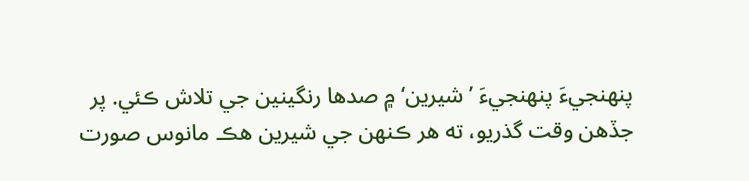پنهنجيءَ پنهنجيءَ ’شيرين‘ ۾ صدها رنگينين جي تلاش ڪئي. پر جڏهن وقت گذريو، ته هر ڪنهن جي شيرين هڪ مانوس صورت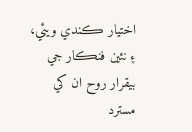اختيار ڪندي ويئي، ۽ نئين فنڪار جي بيقرار روح ان کي مسترد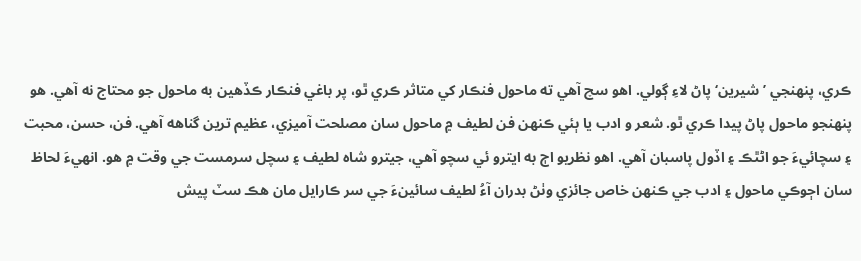ڪري، پنهنجي ’شيرين‘ پاڻ لاءِ ڳولي. اهو سچ آهي ته ماحول فنڪار کي متاثر ڪري ٿو، پر باغي فنڪار ڪڏهين به ماحول جو محتاج نه آهي. هو پنهنجو ماحول پاڻ پيدا ڪري ٿو. شعر و ادب يا ٻئي ڪنهن فن لطيف ۾ ماحول سان مصلحت آميزي، عظيم ترين گناهه آهي. فن، حسن، محبت ۽ سچائيءَ جو اڻٿڪ ۽ اڏول پاسبان آهي. اهو نظريو اڄ به ايترو ئي سچو آهي، جيترو شاه لطيف ۽ سچل سرمست جي وقت ۾ هو. انهيءَ لحاظ سان اڄوڪي ماحول ۽ ادب جي ڪنهن خاص جائزي وٺڻ بدران آءُ لطيف سائينءَ جي سر ڪارايل مان هڪ سٽ پيش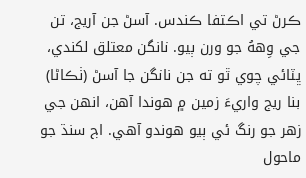ڪرڻ تي اڪتفا ڪندس. آسڻ جن آريج، تن جي وِههُ جو ورن ٻيو. نانگن معتلق لکندي، ڀٽائي چوي ٿو ته جن نانگن جا آسڻ (ٺڪاڻا) بنا ريج واريءَ زمين ۾ هوندا آهن، انهن جي زهر جو رنگ ئي ٻيو هوندو آهي. اڄ سنڌ جو ماحول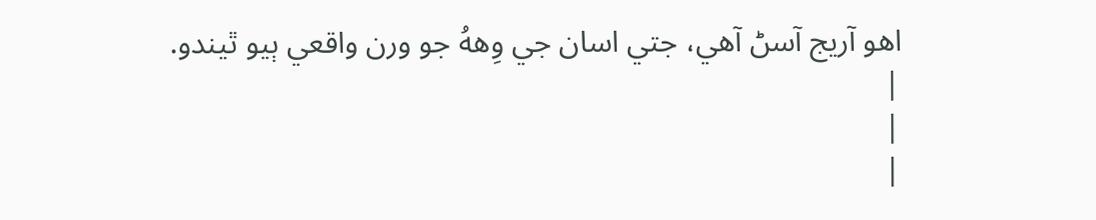اهو آريج آسڻ آهي، جتي اسان جي وِههُ جو ورن واقعي ٻيو ٿيندو.
|
|
|